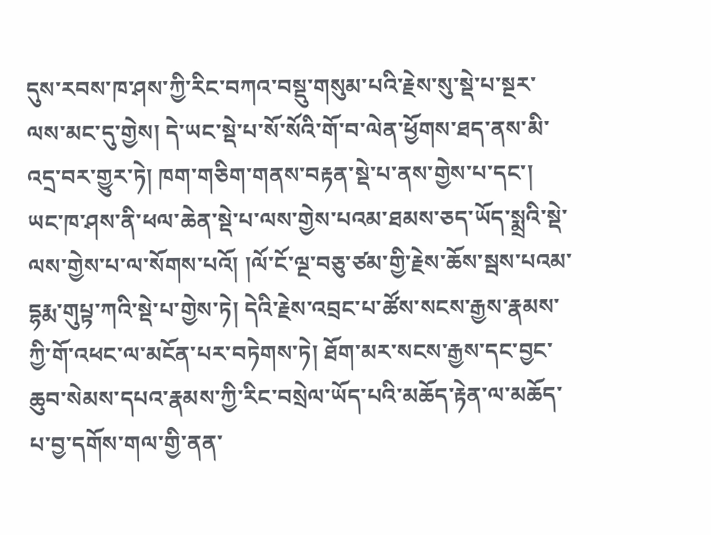དུས་རབས་ཁ་ཤས་ཀྱི་རིང་བཀའ་བསྡུ་གསུམ་པའི་རྗེས་སུ་སྡེ་པ་སྔར་ལས་མང་དུ་གྱེས། དེ་ཡང་སྡེ་པ་སོ་སོའི་གོ་བ་ལེན་ཕྱོགས་ཐད་ནས་མི་འདྲ་བར་གྱུར་ཏེ། ཁག་གཅིག་གནས་བརྟན་སྡེ་པ་ནས་གྱེས་པ་དང་། ཡང་ཁ་ཤས་ནི་ཕལ་ཆེན་སྡེ་པ་ལས་གྱེས་པའམ་ཐམས་ཅད་ཡོད་སྨྲའི་སྡེ་ལས་གྱེས་པ་ལ་སོགས་པའོ། །ལོ་ངོ་ལྔ་བཅུ་ཙམ་གྱི་རྗེས་ཆོས་སྦས་པའམ་དྷརྨ་གུཔྟ་ཀའི་སྡེ་པ་གྱེས་ཏེ། དེའི་རྗེས་འབྲང་པ་ཚོས་སངས་རྒྱས་རྣམས་ཀྱི་གོ་འཕང་ལ་མངོན་པར་བཏེགས་ཏེ། ཐོག་མར་སངས་རྒྱས་དང་བྱང་ཆུབ་སེམས་དཔའ་རྣམས་ཀྱི་རིང་བསྲེལ་ཡོད་པའི་མཆོད་རྟེན་ལ་མཆོད་པ་བྱ་དགོས་གལ་གྱི་ནན་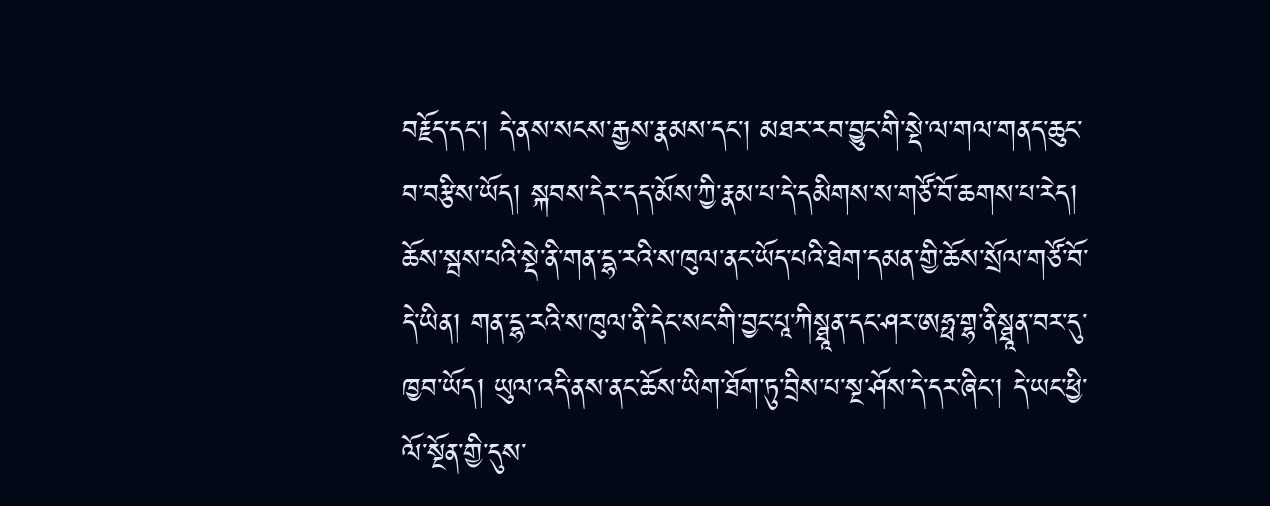བརྗོད་དང་། དེ་ནས་སངས་རྒྱས་རྣམས་དང་། མཐར་རབ་བྱུང་གི་སྡེ་ལ་གལ་གནད་ཆུང་བ་བརྩིས་ཡོད། སྐབས་དེར་དད་མོས་ཀྱི་རྣམ་པ་དེ་དམིགས་ས་གཙོ་བོ་ཆགས་པ་རེད།
ཆོས་སྦས་པའི་སྡེ་ནི་གན་དྷ་རའི་ས་ཁུལ་ནང་ཡོད་པའི་ཐེག་དམན་གྱི་ཆོས་སྲོལ་གཙོ་བོ་དེ་ཡིན། གན་དྷ་རའི་ས་ཁུལ་ནི་དེང་སང་གི་བྱང་པཱ་ཀིསྠཱན་དང་ཤར་ཨཧྥ་གྷ་ནིསྠཱན་བར་དུ་ཁྱབ་ཡོད། ཡུལ་འདི་ནས་ནང་ཆོས་ཡིག་ཐོག་ཏུ་བྲིས་པ་སྔ་ཤོས་དེ་དར་ཞིང་། དེ་ཡང་ཕྱི་ལོ་སྔོན་གྱི་དུས་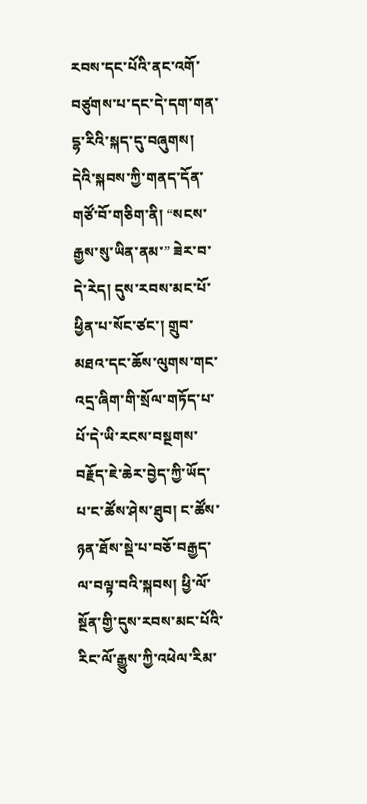རབས་དང་པོའི་ནང་འགོ་བཙུགས་པ་དང་དེ་དག་གན་དྷ་རིའི་སྐད་དུ་བཞུགས།
དེའི་སྐབས་ཀྱི་གནད་དོན་གཙོ་བོ་གཅིག་ནི། “སངས་རྒྱས་སུ་ཡིན་ནམ་” ཟེར་བ་དེ་རེད། དུས་རབས་མང་པོ་ཕྱིན་པ་སོང་ཙང་། གྲུབ་མཐའ་དང་ཆོས་ལུགས་གང་འདྲ་ཞིག་གི་སྲོལ་གཏོད་པ་པོ་དེ་ཡི་རངས་བསྔགས་བརྗོད་ཇེ་ཆེར་བྱེད་ཀྱི་ཡོད་པ་ང་ཚོས་ཤེས་ཐུབ། ང་ཚོས་ཉན་ཐོས་སྡེ་པ་བཅོ་བརྒྱད་ལ་བལྟ་བའི་སྐབས། ཕྱི་ལོ་སྔོན་གྱི་དུས་རབས་མང་པོའི་རིང་ལོ་རྒྱུས་ཀྱི་འཕེལ་རིམ་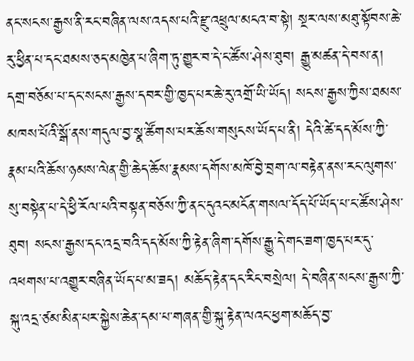ནང་སངས་རྒྱས་ནི་རང་བཞིན་ལས་འདས་པའི་རྫུ་འཕྲུལ་མངའ་བ་སྟེ། སྔར་ལས་མཐུ་སྟོབས་ཆེ་རུ་ཕྱིན་པ་དང་ཐམས་ཅད་མཁྱེན་པ་ཞིག་ཏུ་གྱུར་བ་དེ་ང་ཚོས་ཤེས་ཐུབ། རྒྱུ་མཚན་དེ་བས་ན། དགྲ་བཅོམ་པ་དང་སངས་རྒྱས་དབར་གྱི་ཁྱད་པར་ཆེ་རུ་འགྲོ་ཡི་ཡོད། སངས་རྒྱས་ཀྱིས་ཐམས་མཁས་པོའི་སྒོ་ནས་གདུལ་བྱ་སྣ་ཚོགས་པར་ཆོས་གསུངས་ཡོད་པ་ནི། དེའི་ཚེ་དད་མོས་ཀྱི་རྣམ་པའི་ཆོས་ཉམས་ལེན་གྱི་ཆེད་ཆོས་རྣམས་དགོས་མཁོ་བྱེ་བྲག་ལ་བརྟེན་ནས་རང་ལུགས་སུ་བསྟེན་པ་དེ་ཕྱི་རོལ་པའི་བསྟན་བཅོས་ཀྱི་ནང་དུའང་མངོན་གསལ་དོད་པོ་ཡོད་པ་ང་ཚོས་ཤེས་ཐུབ། སངས་རྒྱས་དང་འདྲ་བའི་དད་མོས་ཀྱི་རྟེན་ཞིག་དགོས་རྒྱུ་དེ་གང་ཟག་ཁྱད་པར་དུ་འཕགས་པ་འགྱུར་བཞིན་ཡོད་པ་མ་ཟད། མཆོད་རྟེན་དང་རིང་བསྲེལ། དེ་བཞིན་སངས་རྒྱས་ཀྱི་སྐུ་འདྲ་ཙམ་མིན་པར་སྐྱེས་ཆེན་དམ་པ་གཞན་གྱི་སྐུ་རྟེན་ལའང་ཕྱག་མཆོད་བྱ་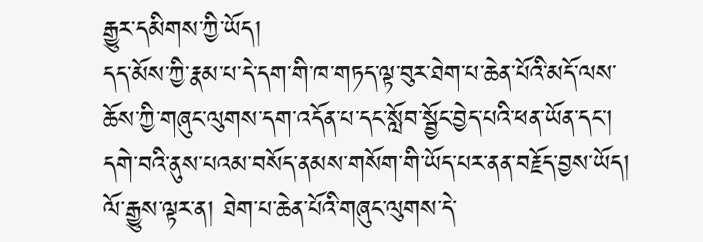རྒྱུར་དམིགས་ཀྱི་ཡོད།
དད་མོས་ཀྱི་རྣམ་པ་དེ་དག་གི་ཁ་གཏད་ལྟ་བུར་ཐེག་པ་ཆེན་པོའི་མདོ་ལས་ཆོས་ཀྱི་གཞུང་ལུགས་དག་འདོན་པ་དང་སློབ་སྦྱོང་བྱེད་པའི་ཕན་ཡོན་དང་། དགེ་བའི་ནུས་པའམ་བསོད་ནམས་གསོག་གི་ཡོད་པར་ནན་བརྗོད་བྱས་ཡོད། ལོ་རྒྱུས་ལྟར་ན། ཐེག་པ་ཆེན་པོའི་གཞུང་ལུགས་དེ་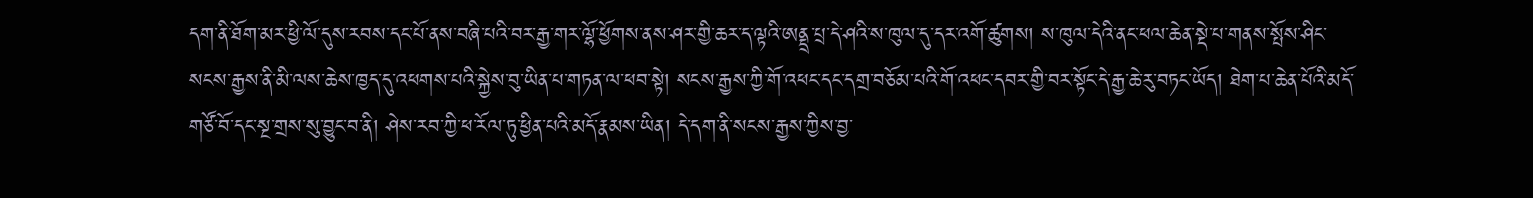དག་ནི་ཐོག་མར་ཕྱི་ལོ་དུས་རབས་དང་པོ་ནས་བཞི་པའི་བར་རྒྱ་གར་ལྷོ་ཕྱོགས་ནས་ཤར་གྱི་ཆར་ད་ལྟའི་ཨནྡྲ་པྲ་དེ་ཤའི་ས་ཁུལ་དུ་དར་འགོ་ཚུགས། ས་ཁུལ་དེའི་ནང་ཕལ་ཆེན་སྡེ་པ་གནས་སྤོས་ཤིང་སངས་རྒྱས་ནི་མི་ལས་ཆེས་ཁྱད་དུ་འཕགས་པའི་སྐྱེས་བུ་ཡིན་པ་གཏན་ལ་ཕབ་སྟེ། སངས་རྒྱས་ཀྱི་གོ་འཕང་དང་དགྲ་བཅོམ་པའི་གོ་འཕང་དབར་གྱི་བར་སྟོང་དེ་རྒྱ་ཆེ་རུ་བཏང་ཡོད། ཐེག་པ་ཆེན་པོའི་མདོ་གཙོ་བོ་དང་སྔ་གྲས་སུ་བྱུང་བ་ནི། ཤེས་རབ་ཀྱི་ཕ་རོལ་ཏུ་ཕྱིན་པའི་མདོ་རྣམས་ཡིན། དེ་དག་ནི་སངས་རྒྱས་ཀྱིས་བྱ་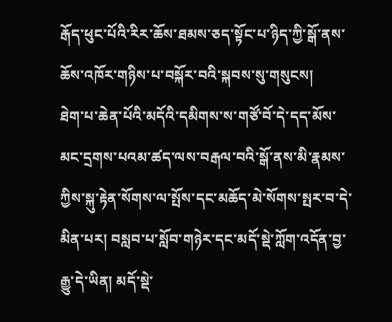རྒོད་ཕུང་པོའི་རིར་ཆོས་ཐམས་ཅད་སྟོང་པ་ཉིད་ཀྱི་སྒོ་ནས་ཆོས་འཁོར་གཉིས་པ་བསྐོར་བའི་སྐབས་སུ་གསུངས།
ཐེག་པ་ཆེན་པོའི་མདོའི་དམིགས་ས་གཙོ་བོ་དེ་དད་མོས་མང་དྲགས་པའམ་ཚད་ལས་བརྒལ་བའི་སྒོ་ནས་མི་རྣམས་ཀྱིས་སྐུ་རྟེན་སོགས་ལ་སྤོས་དང་མཆོད་མེ་སོགས་སྤར་བ་དེ་མིན་པར། བསླབ་པ་སློབ་གཉེར་དང་མདོ་སྡེ་ཀློག་འདོན་བྱ་རྒྱུ་དེ་ཡིན། མདོ་སྡེ་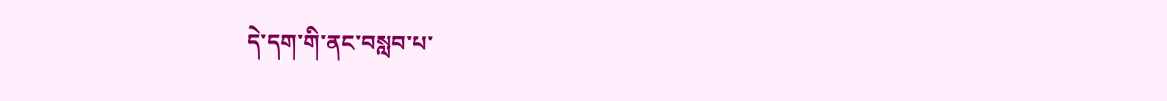དེ་དག་གི་ནང་བསླབ་པ་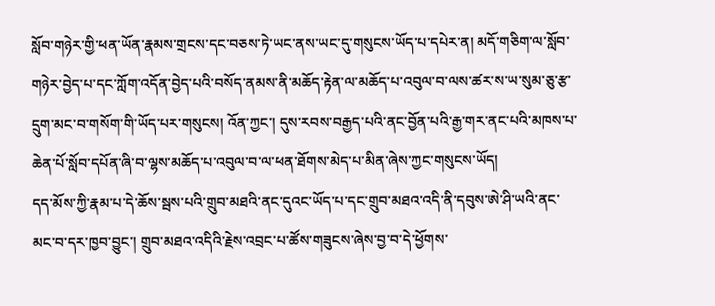སློབ་གཉེར་གྱི་ཕན་ཡོན་རྣམས་གྲངས་དང་བཅས་ཏེ་ཡང་ནས་ཡང་དུ་གསུངས་ཡོད་པ་དཔེར་ན། མདོ་གཅིག་ལ་སློབ་གཉེར་བྱེད་པ་དང་ཀློག་འདོན་བྱེད་པའི་བསོད་ནམས་ནི་མཆོད་རྟེན་ལ་མཆོད་པ་འབུལ་བ་ལས་ཚར་ས་ཡ་སུམ་ཅུ་རྩ་དྲུག་མང་བ་གསོག་གི་ཡོད་པར་གསུངས། འོན་ཀྱང་། དུས་རབས་བརྒྱད་པའི་ནང་བྱོན་པའི་རྒྱ་གར་ནང་པའི་མཁས་པ་ཆེན་པོ་སློབ་དཔོན་ཞི་བ་ལྷས་མཆོད་པ་འབུལ་བ་ལ་ཕན་ཐོགས་མེད་པ་མིན་ཞེས་ཀྱང་གསུངས་ཡོད།
དད་མོས་ཀྱི་རྣམ་པ་དེ་ཆོས་སྦས་པའི་གྲུབ་མཐའི་ནང་དུའང་ཡོད་པ་དང་གྲུབ་མཐའ་འདི་ནི་དབུས་ཨེ་ཤི་ཡའི་ནང་མང་བ་དར་ཁྱབ་བྱུང་། གྲུབ་མཐའ་འདིའི་རྗེས་འབྲང་པ་ཚོས་གཟུངས་ཞེས་བྱ་བ་དེ་ཕྱོགས་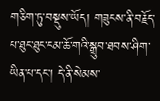གཅིག་ཏུ་བསྡུས་ཡོད། གཟུངས་ནི་བརྗོད་པ་ཐུང་ཐུང་ངམ་ཆོ་གའི་སྒྲུབ་ཐབས་ཤིག་ཡིན་པ་དང་། དེ་ནི་སེམས་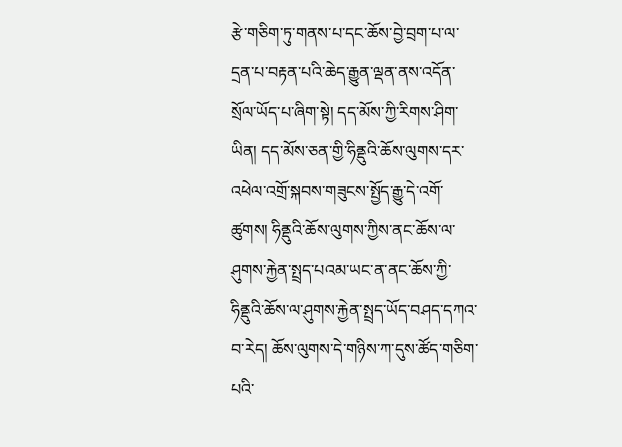རྩེ་གཅིག་ཏུ་གནས་པ་དང་ཆོས་བྱེ་བྲག་པ་ལ་དྲན་པ་བརྟན་པའི་ཆེད་རྒྱུན་ལྡན་ནས་འདོན་སྲོལ་ཡོད་པ་ཞིག་སྟེ། དད་མོས་ཀྱི་རིགས་ཤིག་ཡིན། དད་མོས་ཅན་གྱི་ཧིནྡུའི་ཆོས་ལུགས་དར་འཕེལ་འགྲོ་སྐབས་གཟུངས་སྤྱོད་རྒྱུ་དེ་འགོ་ཚུགས། ཧིནྡུའི་ཆོས་ལུགས་ཀྱིས་ནང་ཆོས་ལ་ཤུགས་རྐྱེན་སྤྲད་པའམ་ཡང་ན་ནང་ཆོས་ཀྱི་ཧིནྡུའི་ཆོས་ལ་ཤུགས་རྐྱེན་སྤྲད་ཡོད་བཤད་དཀའ་བ་རེད། ཆོས་ལུགས་དེ་གཉིས་ཀ་དུས་ཚོད་གཅིག་པའི་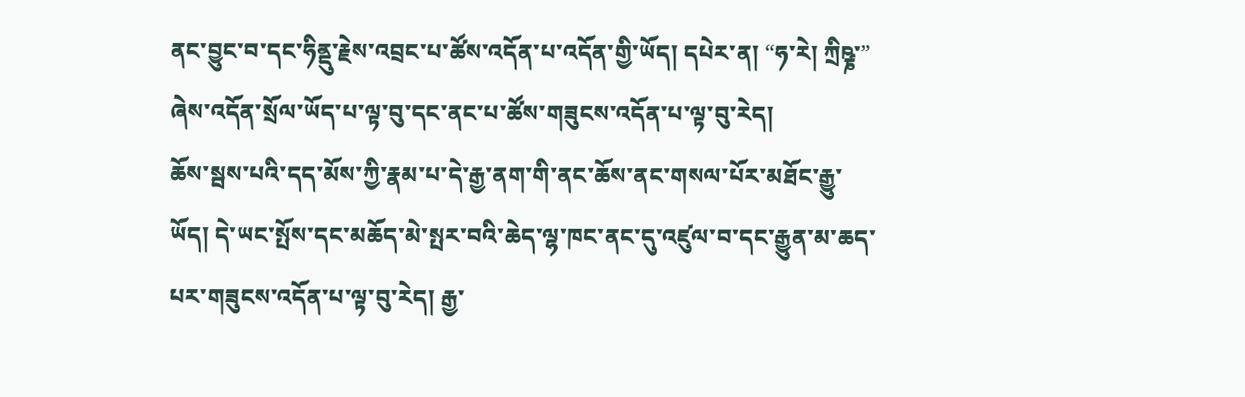ནང་བྱུང་བ་དང་ཧིནྡུ་རྗེས་འབྲང་པ་ཚོས་འདོན་པ་འདོན་གྱི་ཡོད། དཔེར་ན། “ཧ་རེ། ཀྲིཥྞ་” ཞེས་འདོན་སྲོལ་ཡོད་པ་ལྟ་བུ་དང་ནང་པ་ཚོས་གཟུངས་འདོན་པ་ལྟ་བུ་རེད།
ཆོས་སྦས་པའི་དད་མོས་ཀྱི་རྣམ་པ་དེ་རྒྱ་ནག་གི་ནང་ཆོས་ནང་གསལ་པོར་མཐོང་རྒྱུ་ཡོད། དེ་ཡང་སྤོས་དང་མཆོད་མེ་སྤར་བའི་ཆེད་ལྷ་ཁང་ནང་དུ་འཛུལ་བ་དང་རྒྱུན་མ་ཆད་པར་གཟུངས་འདོན་པ་ལྟ་བུ་རེད། རྒྱ་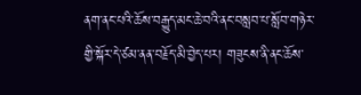ནག་ནང་པའི་ཆོས་བརྒྱུད་མང་ཆེ་བའི་ནང་བསླབ་པ་སློབ་གཉེར་གྱི་སྐོར་དེ་ཙམ་ནན་བརྗོད་མི་བྱེད་པར། གཟུངས་ནི་ནང་ཆོས་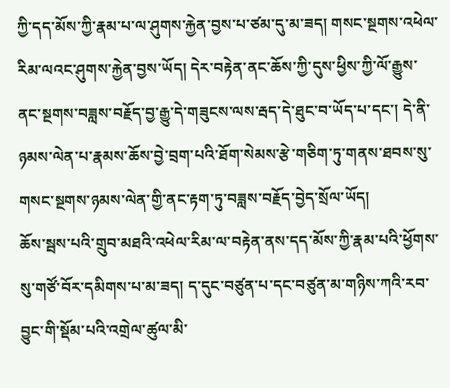ཀྱི་དད་མོས་ཀྱི་རྣམ་པ་ལ་ཤུགས་རྐྱེན་བྱས་པ་ཙམ་དུ་མ་ཟད། གསང་སྔགས་འཕེལ་རིམ་ལའང་ཤུགས་རྐྱེན་བྱས་ཡོད། དེར་བརྟེན་ནང་ཆོས་ཀྱི་དུས་ཕྱིས་ཀྱི་ལོ་རྒྱུས་ནང་སྔགས་བཟླས་བརྗོད་བྱ་རྒྱུ་དེ་གཟུངས་ལས་རྦད་དེ་ཐུང་བ་ཡོད་པ་དང་། དེ་ནི་ཉམས་ལེན་པ་རྣམས་ཆོས་བྱེ་བྲག་པའི་ཐོག་སེམས་རྩེ་གཅིག་ཏུ་གནས་ཐབས་སུ་གསང་སྔགས་ཉམས་ལེན་གྱི་ནང་རྟག་ཏུ་བཟླས་བརྗོད་བྱེད་སྲོལ་ཡོད།
ཆོས་སྦས་པའི་གྲུབ་མཐའི་འཕེལ་རིམ་ལ་བརྟེན་ནས་དད་མོས་ཀྱི་རྣམ་པའི་ཕྱོགས་སུ་གཙོ་བོར་དམིགས་པ་མ་ཟད། ད་དུང་བཙུན་པ་དང་བཙུན་མ་གཉིས་ཀའི་རབ་བྱུང་གི་སྡོམ་པའི་འགྲེལ་ཚུལ་མི་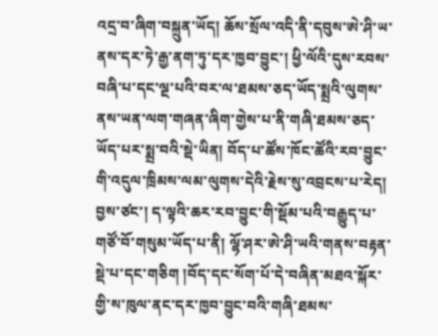འདྲ་བ་ཞིག་བསྐྲུན་ཡོད། ཆོས་སྲོལ་འདི་ནི་དབུས་ཨེ་ཤི་ཡ་ནས་དར་ཏེ་རྒྱ་ནག་ཏུ་དར་ཁྱབ་བྱུང་། ཕྱི་ལོའི་དུས་རབས་བཞི་པ་དང་ལྔ་པའི་བར་ལ་ཐམས་ཅད་ཡོད་སྨྲའི་ལུགས་ནས་ཡན་ལག་གཞན་ཞིག་གྱེས་པ་ནི་གཞི་ཐམས་ཅད་ཡོད་པར་སྨྲ་བའི་སྡེ་ཡིན། བོད་པ་ཚོས་ཁོང་ཚོའི་རབ་བྱུང་གི་འདུལ་ཁྲིམས་ལམ་ལུགས་དེའི་རྗེས་སུ་འབྲངས་པ་རེད། བྱས་ཙང་། ད་ལྟའི་ཆར་རབ་བྱུང་གི་སྡོམ་པའི་བརྒྱུད་པ་གཙོ་བོ་གསུམ་ཡོད་པ་ནི། ལྷོ་ཤར་ཨེ་ཤི་ཡའི་གནས་བརྟན་སྡེ་པ་དང་གཅིག །བོད་དང་སོག་པོ་དེ་བཞིན་མཐའ་སྐོར་གྱི་ས་ཁུལ་ནང་དར་ཁྱབ་བྱུང་བའི་གཞི་ཐམས་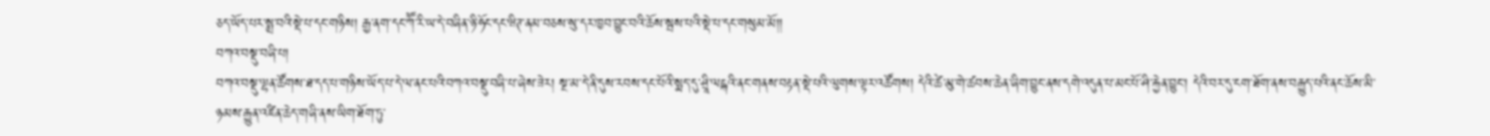ཅད་ཡོད་པར་སྨྲ་བའི་སྡེ་པ་དང་གཉིས། རྒྱ་ནག་དང་ཀཽ་རི་ཡ་དེ་བཞིན་ཉི་ཧོང་དང་ཝིཊ་ནམ་བཅས་སུ་དར་ཁྱབ་བྱུང་བའི་ཆོས་སྦས་པའི་སྡེ་པ་དང་གསུམ་མོ།།
བཀའ་བསྡུ་བཞི་པ།
བཀའ་བསྡུ་ལྷན་ཚོགས་ཐ་དད་པ་གཉིས་ཡོད་པ་དེ་ལ་ནང་པའི་བཀའ་བསྡུ་བཞི་པ་ཞེས་ཟེར། སྔ་མ་དེ་ནི་དུས་རབས་དང་པོའི་སྨད་དུ་ཤྲཱི་ལངྐའི་ནང་གནས་བརྟན་སྡེ་པའི་ལུགས་ལྟར་འཚོགས། དེའི་ཚེ་མུ་གེ་ཚབས་ཆེན་ཞིག་བྱུང་ནས་དགེ་འདུན་པ་མང་པོ་ཤི་རྐྱེན་བྱུང་། དེའི་བར་དུ་ངག་ཐོག་ནས་བརྒྱུད་པའི་ནང་ཆོས་མི་ཉམས་རྒྱུན་འཛིན་ཆེད་གཞི་ནས་ཡིག་ཐོག་ཏུ་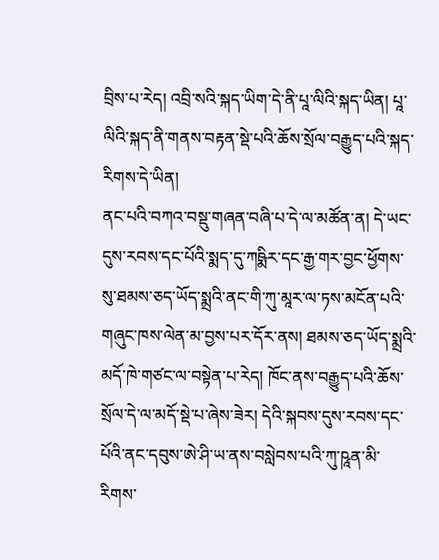བྲིས་པ་རེད། འབྲི་སའི་སྐད་ཡིག་དེ་ནི་པཱ་ལིའི་སྐད་ཡིན། པཱ་ལིའི་སྐད་ནི་གནས་བརྟན་སྡེ་པའི་ཆོས་སྲོལ་བརྒྱུད་པའི་སྐད་རིགས་དེ་ཡིན།
ནང་པའི་བཀའ་བསྡུ་གཞན་བཞི་པ་དེ་ལ་མཚོན་ན། དེ་ཡང་དུས་རབས་དང་པོའི་སྨད་དུ་ཀཥྨིར་དང་རྒྱ་གར་བྱང་ཕྱོགས་སུ་ཐམས་ཅད་ཡོད་སྨྲའི་ནང་གི་ཀུ་མཱར་ལ་ཏས་མངོན་པའི་གཞུང་ཁས་ལེན་མ་བྱས་པར་དོར་ནས། ཐམས་ཅད་ཡོད་སྨྲའི་མདོ་ཁེ་གཙང་ལ་བསྟེན་པ་རེད། ཁོང་ནས་བརྒྱུད་པའི་ཆོས་སྲོལ་དེ་ལ་མདོ་སྡེ་པ་ཞེས་ཟེར། དེའི་སྐབས་དུས་རབས་དང་པོའི་ནང་དབུས་ཨེ་ཤི་ཡ་ནས་བསླེབས་པའི་ཀུ་ཥཱན་མི་རིགས་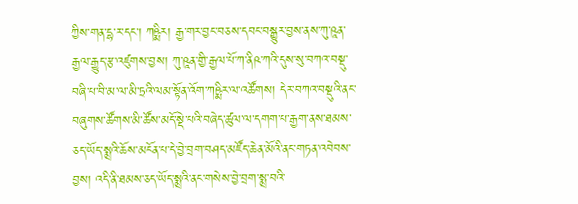ཀྱིས་གན་དྷ་ར་དང་། ཀཥྨིར། རྒྱ་གར་བྱང་བཅས་དབང་བསྒྱུར་བྱས་ནས་ཀུ་ཥཱན་རྒྱལ་རྒྱུད་རྩ་འཛུགས་བྱས། ཀུ་ཥཱན་གྱི་རྒྱལ་པོ་ཀ་ནིཥ་ཀའི་དུས་སུ་བཀའ་བསྡུ་བཞི་པ་བི་མ་ལ་མི་ཏྲའི་ལམ་སྟོན་འོག་ཀཥྨིར་ལ་འཚོགས། དེར་བཀའ་བསྡུའི་ནང་བཞུགས་ཚོགས་མི་ཚོས་མདོ་སྡེ་པའི་བཞེད་ཚུལ་ལ་དགག་པ་རྒྱག་ནས་ཐམས་ཅད་ཡོད་སྨྲའི་ཆོས་མངོན་པ་དེ་བྱེ་བྲག་བཤད་མཛོད་ཆེན་མོའི་ནང་གཏན་འབེབས་བྱས། འདི་ནི་ཐམས་ཅད་ཡོད་སྨྲའི་ནང་གསེས་བྱེ་བྲག་སྨྲ་བའི་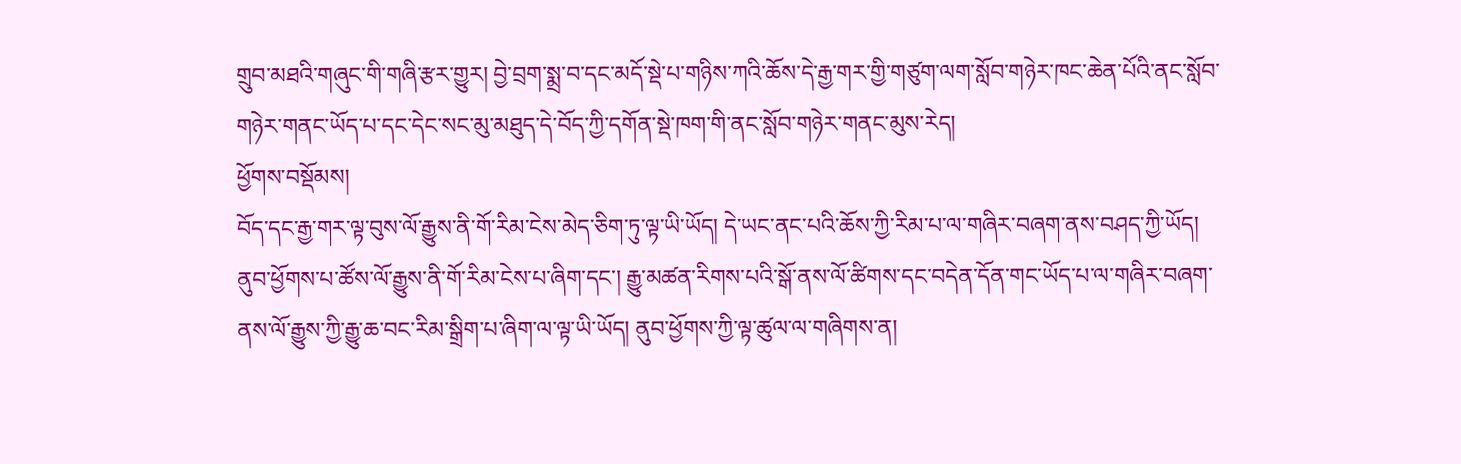གྲུབ་མཐའི་གཞུང་གི་གཞི་རྩར་གྱུར། བྱེ་བྲག་སྨྲ་བ་དང་མདོ་སྡེ་པ་གཉིས་ཀའི་ཆོས་དེ་རྒྱ་གར་གྱི་གཙུག་ལག་སློབ་གཉེར་ཁང་ཆེན་པོའི་ནང་སློབ་གཉེར་གནང་ཡོད་པ་དང་དེང་སང་མུ་མཐུད་དེ་བོད་ཀྱི་དགོན་སྡེ་ཁག་གི་ནང་སློབ་གཉེར་གནང་མུས་རེད།
ཕྱོགས་བསྡོམས།
བོད་དང་རྒྱ་གར་ལྟ་བུས་ལོ་རྒྱུས་ནི་གོ་རིམ་ངེས་མེད་ཅིག་ཏུ་ལྟ་ཡི་ཡོད། དེ་ཡང་ནང་པའི་ཆོས་ཀྱི་རིམ་པ་ལ་གཞིར་བཞག་ནས་བཤད་ཀྱི་ཡོད། ནུབ་ཕྱོགས་པ་ཚོས་ལོ་རྒྱུས་ནི་གོ་རིམ་ངེས་པ་ཞིག་དང་། རྒྱུ་མཚན་རིགས་པའི་སྒོ་ནས་ལོ་ཚིགས་དང་བདེན་དོན་གང་ཡོད་པ་ལ་གཞིར་བཞག་ནས་ལོ་རྒྱུས་ཀྱི་རྒྱུ་ཆ་བང་རིམ་སྒྲིག་པ་ཞིག་ལ་ལྟ་ཡི་ཡོད། ནུབ་ཕྱོགས་ཀྱི་ལྟ་ཚུལ་ལ་གཞིགས་ན།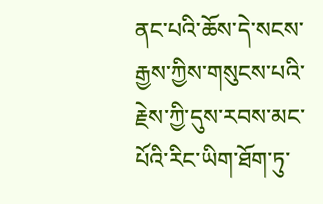ནང་པའི་ཆོས་དེ་སངས་རྒྱས་ཀྱིས་གསུངས་པའི་རྗེས་ཀྱི་དུས་རབས་མང་པོའི་རིང་ཡིག་ཐོག་ཏུ་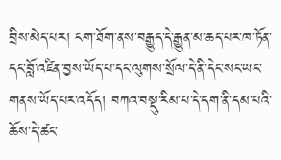བྲིས་མེད་པར། ངག་ཐོག་ནས་བརྒྱུད་དེ་རྒྱུན་མ་ཆད་པར་ཁ་ཏོན་དང་བློ་འཛིན་བྱས་ཡོད་པ་དང་ལུགས་སྲོལ་དེ་ནི་དེང་སང་ཡང་གནས་ཡོད་པར་འདོད། བཀའ་བསྡུ་རིམ་པ་དེ་དག་ནི་དམ་པའི་ཆོས་དེ་ཚང་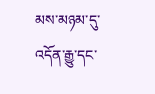མས་མཉམ་དུ་འདོན་རྒྱུ་དང་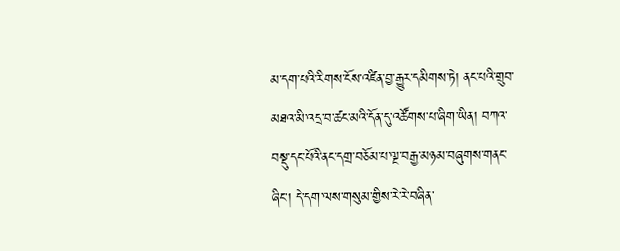མ་དག་པའི་རིགས་ངོས་འཛིན་བྱ་རྒྱུར་དམིགས་ཏེ། ནང་པའི་གྲུབ་མཐའ་མི་འདྲ་བ་ཚང་མའི་དོན་དུ་འཚོགས་པ་ཞིག་ཡིན། བཀའ་བསྡུ་དང་པོའི་ནང་དགྲ་བཅོམ་པ་ལྔ་བརྒྱ་མཉམ་བཞུགས་གནང་ཞིང་། དེ་དག་ལས་གསུམ་གྱིས་རེ་རེ་བཞིན་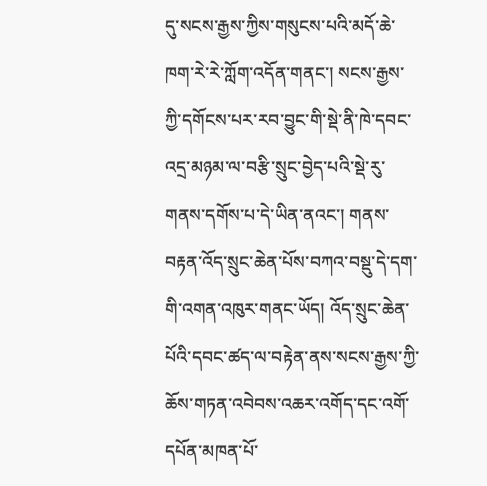དུ་སངས་རྒྱས་ཀྱིས་གསུངས་པའི་མདོ་ཆེ་ཁག་རེ་རེ་ཀློག་འདོན་གནང་། སངས་རྒྱས་ཀྱི་དགོངས་པར་རབ་བྱུང་གི་སྡེ་ནི་ཁེ་དབང་འདྲ་མཉམ་ལ་བརྩི་སྲུང་བྱེད་པའི་སྡེ་རུ་གནས་དགོས་པ་དེ་ཡིན་ནའང་། གནས་བརྟན་འོད་སྲུང་ཆེན་པོས་བཀའ་བསྡུ་དེ་དག་གི་འགན་འཁུར་གནང་ཡོད། འོད་སྲུང་ཆེན་པོའི་དབང་ཚད་ལ་བརྟེན་ནས་སངས་རྒྱས་ཀྱི་ཆོས་གཏན་འབེབས་འཆར་འགོད་དང་འགོ་དཔོན་མཁན་པོ་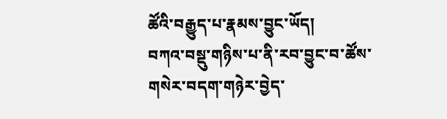ཚོའི་བརྒྱུད་པ་རྣམས་བྱུང་ཡོད།
བཀའ་བསྡུ་གཉིས་པ་ནི་རབ་བྱུང་བ་ཚོས་གསེར་བདག་གཉེར་བྱེད་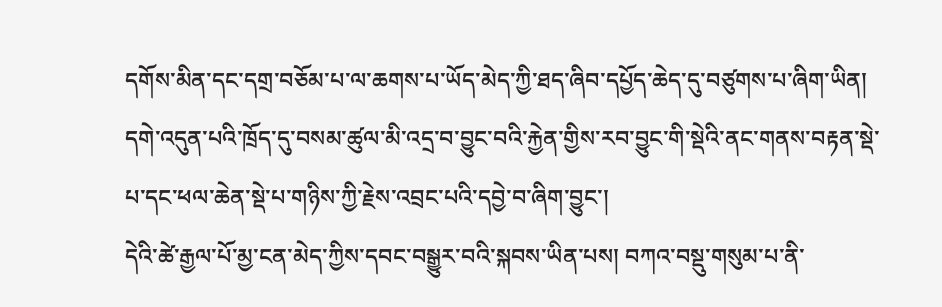དགོས་མིན་དང་དགྲ་བཅོམ་པ་ལ་ཆགས་པ་ཡོད་མེད་ཀྱི་ཐད་ཞིབ་དཔྱོད་ཆེད་དུ་བཙུགས་པ་ཞིག་ཡིན། དགེ་འདུན་པའི་ཁྲོད་དུ་བསམ་ཚུལ་མི་འདྲ་བ་བྱུང་བའི་རྐྱེན་གྱིས་རབ་བྱུང་གི་སྡེའི་ནང་གནས་བརྟན་སྡེ་པ་དང་ཕལ་ཆེན་སྡེ་པ་གཉིས་ཀྱི་རྗེས་འབྲང་པའི་དབྱེ་བ་ཞིག་བྱུང་།
དེའི་ཚེ་རྒྱལ་པོ་མྱ་ངན་མེད་ཀྱིས་དབང་བསྒྱུར་བའི་སྐབས་ཡིན་པས། བཀའ་བསྡུ་གསུམ་པ་ནི་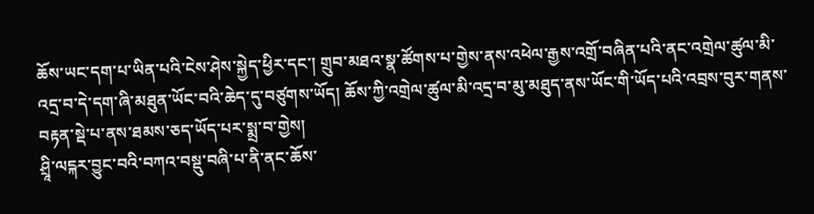ཆོས་ཡང་དག་པ་ཡིན་པའི་ངེས་ཤེས་སྐྱེད་ཕྱིར་དང་། གྲུབ་མཐའ་སྣ་ཚོགས་པ་གྱེས་ནས་འཕེལ་རྒྱས་འགྲོ་བཞིན་པའི་ནང་འགྲེལ་ཚུལ་མི་འདྲ་བ་དེ་དག་ཞི་མཐུན་ཡོང་བའི་ཆེད་དུ་བཙུགས་ཡོད། ཆོས་ཀྱི་འགྲེལ་ཚུལ་མི་འདྲ་བ་མུ་མཐུད་ནས་ཡོང་གི་ཡོད་པའི་འབྲས་བུར་གནས་བརྟན་སྡེ་པ་ནས་ཐམས་ཅད་ཡོད་པར་སྨྲ་བ་གྱེས།
ཤྲཱི་ལངྐར་བྱུང་བའི་བཀའ་བསྡུ་བཞི་པ་ནི་ནང་ཆོས་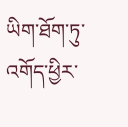ཡིག་ཐོག་ཏུ་འགོད་ཕྱིར་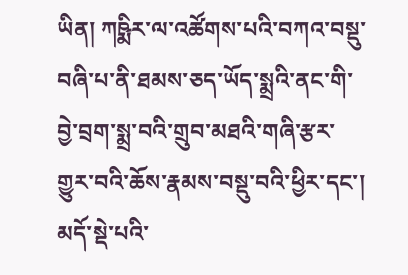ཡིན། ཀཥྨིར་ལ་འཚོགས་པའི་བཀའ་བསྡུ་བཞི་པ་ནི་ཐམས་ཅད་ཡོད་སྨྲའི་ནང་གི་བྱེ་བྲག་སྨྲ་བའི་གྲུབ་མཐའི་གཞི་རྩར་གྱུར་བའི་ཆོས་རྣམས་བསྡུ་བའི་ཕྱིར་དང་། མདོ་སྡེ་པའི་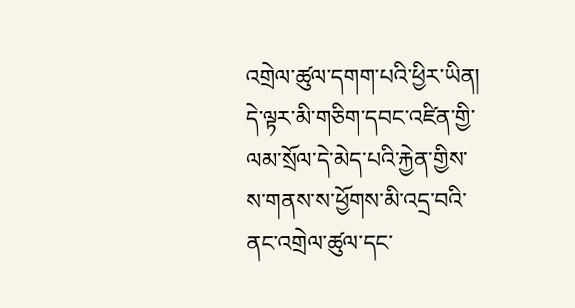འགྲེལ་ཚུལ་དགག་པའི་ཕྱིར་ཡིན། དེ་ལྟར་མི་གཅིག་དབང་འཛིན་གྱི་ལམ་སྲོལ་དེ་མེད་པའི་རྐྱེན་གྱིས་ས་གནས་ས་ཕྱོགས་མི་འདྲ་བའི་ནང་འགྲེལ་ཚུལ་དང་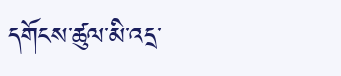དགོངས་ཚུལ་མི་འདྲ་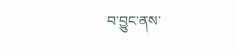བ་བྱུང་ནས་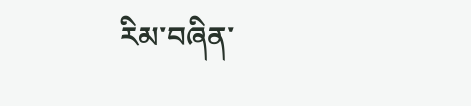རིམ་བཞིན་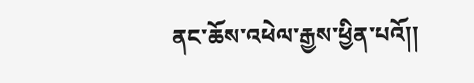ནང་ཆོས་འཕེལ་རྒྱས་ཕྱིན་པའོ།།